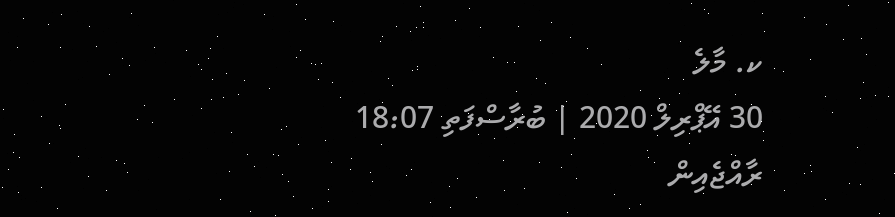ކ. މާލެ
30 އޭޕްރިލް 2020 | ބުރާސްފަތި 18:07
ރާއްޖެއިން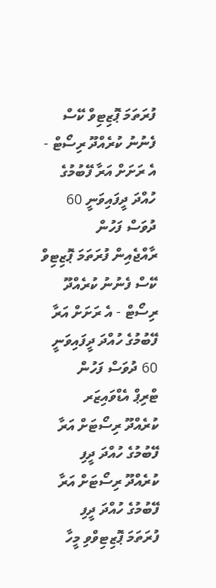ފުރަތަމަ ޕޮޒިޓިވް ކޭސް ފެނުނު ކުރެއްދޫ ރިސޯޓް - އެ ރަށަށް އަރާ ފޭބުމުގެ ހުއްދަ ދީފައިވަނީ 60 ދުވަސް ފަހުން
ރާއްޖެއިން ފުރަތަމަ ޕޮޒިޓިވް ކޭސް ފެނުނު ކުރެއްދޫ ރިސޯޓް - އެ ރަށަށް އަރާ ފޭބުމުގެ ހުއްދަ ދީފައިވަނީ 60 ދުވަސް ފަހުން
ޓްރިޕް އެޑްވައިޒަރ
ކުރެއްދޫ ރިސޯޓަށް އަރާ ފޭބުމުގެ ހުއްދަ ދީފި
ކުރެއްދޫ ރިސޯޓަށް އަރާ ފޭބުމުގެ ހުއްދަ ދީފި
ފުރަތަމަ ޕޮޒިޓިވްވި މީހާ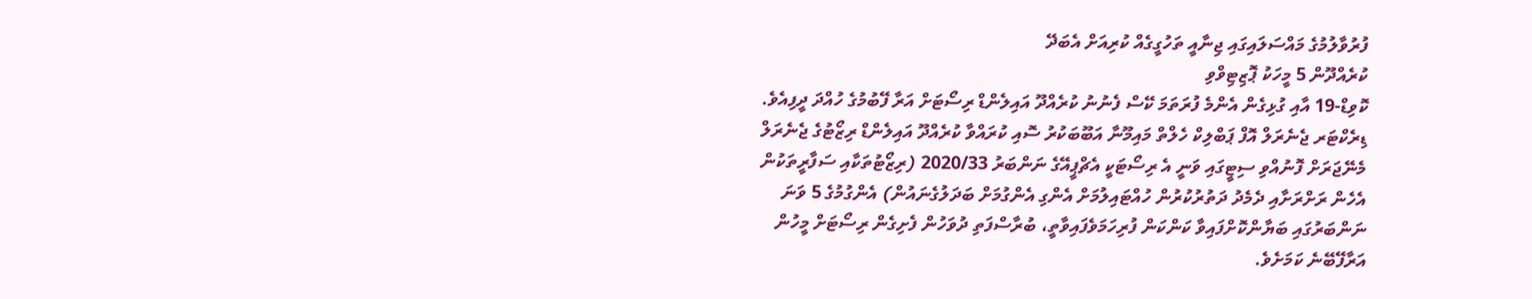ފުރުވާލުމުގެ މައްސަލައިގައި ޖިނާއީ ތަހުގީގެއް ކުރިއަށް އެބަދޭ
ކުރެއްދޫން 5 މީހަކު ޕޮޒިޓިވްވި
ކޮވިޑް-19 އާއި ގުޅިގެން އެންމެ ފުރަތަމަ ކޭސް ފެނުނު ކުރެއްދޫ އައިލެންޑް ރިސޯޓަށް އަރާ ފޭބުމުގެ ހުއްދަ ދީފިއެވެ.
ޑިރެކްޓަރ ޖެނެރަލް އޮފް ޕަބްލިކް ހެލްތް މައިމޫނާ އަބޫބަކުރު ސޮއި ކުރައްވާ ކުރެއްދޫ އައިލެންޑް ރިޒޯޓުގެ ޖެނެރަލް މެނޭޖަރަށް ފޮނުއްވި ސިޓީގައި ވަނީ އެ ރިސޯޓަކީ އެޗްޕީއޭގެ ނަންބަރު 2020/33 (ރިޒޯޓުތަކާއި ސަފާރީތަކުން އެހެން ރަށްރަށާއި ދެމެދު ދަތުރުކުރުން ހުއްޓައިލުމަށް އެންގި އެންގުމަށް ބަދަލުގެނައުން) އެންގުމުގެ 5 ވަނަ ނަންބަރުގައި ބަޔާންކޮށްފައިވާ ކަންކަން ފުރިހަމަވެފައިވާތީ، ބުރާސްފަތި ދުވަހުން ފެށިގެން ރިސޯޓަށް މީހުން އަރާފޭބޭނެ ކަމަށެވެ.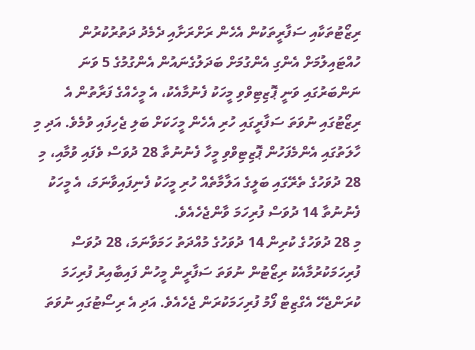ރިޒޯޓުތަކާއި ސަފާރީތަކުން އެހެން ރަށްރަށާއި ދެމެދު ދަތުރުކުރުން ހުއްޓައިލުމަށް އެންގި އެންގުމަށް ބަދަލުގެނައުން އެންގުމުގެ 5 ވަނަ ނަންބަރުގައި ވަނީ ޕޮޒިޓިވްވި މީހަކު ފެނުމާއެކު، އެ މީހެއްގެ ފަރާތުން އެ ރިޒޯޓުގައި ނުވަތަ ސަފާރީގައި ހުރި އެހެން މީހަކަށް ބަލި ޖެހިފައި ވުމެވެ. އަދި މި ހާލަތުގައި އެންމެފަހުން ޕޮޒިޓިވްވި މީހާ ފެނުނުތާ 28 ދުވަސް ވެފައި ވުމާއި، މި 28 ދުވަހުގެ ތެރޭގައި ބަލީގެ އަލާމާތެއް ހުރި މީހަކު ފެނިފައިވާނަމަ، އެ މީހަކު ފެނުނުތާ 14 ދުވަސް ފުރިހަމަ ވާންޖެހެއެވެ.
މި 28 ދުވަހުގެ ކުރިން 14 ދުވަހުގެ މުއްދަތު ހަމަވާނަމަ، 28 ދުވަސް ފުރިހަމަކުރުމާއެކު ރިޒޯޓުން ނުވަތަ ސަފާރީން މީހުން ފައިބާއިރު ފުރިހަމަ ކުރަންޖެހޭ އެގްޒިޓް ފޯމު ފުރިހަމަކުރަން ޖެހެއެވެ. އަދި އެ ރިސޯޓުގައި ނުވަތަ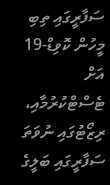ސަފާރީގައި ތިބި މީހުން ކޮވިޑް-19 އަށް ޓެސްޓްކުރުމާއި، ރިޒޯޓުގައި ނުވަތަ ސަފާރީގައި ބަލީގެ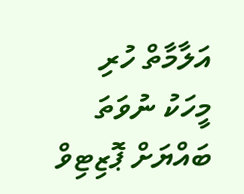އަލާމާތް ހުރި މީހަކު ނުވަތަ ބައްޔަށް ޕޮޒިޓިވް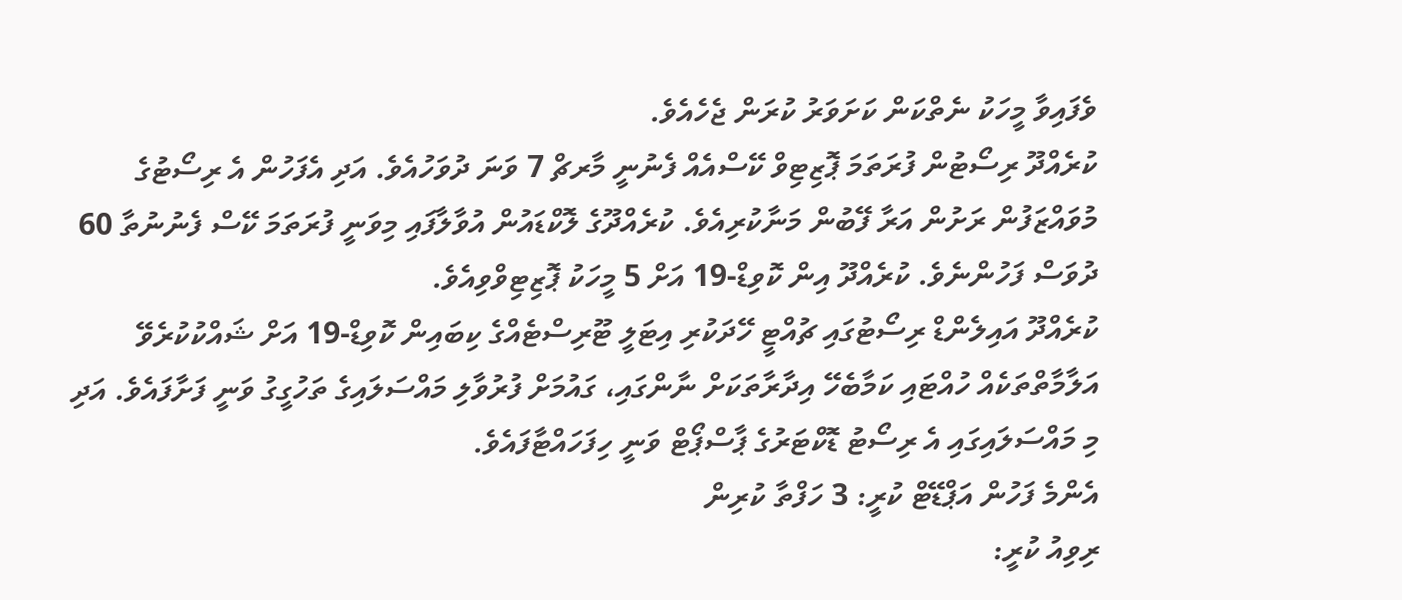ވެފައިވާ މީހަކު ނެތްކަން ކަށަވަރު ކުރަން ޖެހެއެވެ.
ކުރެއްދޫ ރިސޯޓުން ފުރަތަމަ ޕޮޒިޓިވް ކޭސްއެއް ފެނުނީ މާރޗް 7 ވަނަ ދުވަހުއެވެ. އަދި އެފަހުން އެ ރިސޯޓުގެ މުވައްޒަފުން ރަށުން އަރާ ފޭބުން މަނާކުރިއެވެ. ކުރެއްދޫގެ ލޮކްޑައުން އުވާލާފައި މިވަނީ ފުރަތަމަ ކޭސް ފެނުނުތާ 60 ދުވަސް ފަހުންނެވެ. ކުރެއްދޫ އިން ކޮވިޑް-19 އަށް 5 މީހަކު ޕޮޒިޓިވްވިއެވެ.
ކުރެއްދޫ އައިލެންޑް ރިސޯޓުގައި ޗުއްޓީ ހޭދަކުރި އިޓަލީ ޓޫރިސްޓެއްގެ ކިބައިން ކޮވިޑް-19 އަށް ޝައްކުކުރެވޭ އަލާމާތްތަކެއް ހުއްޓައި ކަމާބެހޭ އިދާރާތަކަށް ނާންގައި، ގައުމަށް ފުރުވާލި މައްސަލައިގެ ތަހުގީގު ވަނީ ފަށާފައެވެ. އަދި މި މައްސަލައިގައި އެ ރިސޯޓު ޑޮކްޓަރުގެ ޕާސްޕޯޓް ވަނީ ހިފަހައްޓާފައެވެ.
އެންމެ ފަހުން އަޕްޑޭޓް ކުރީ: 3 ހަފްތާ ކުރިން
ރިވިއު ކުރީ: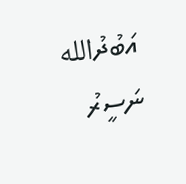އަބުދުالله ނަސީރު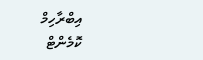އިބްރާހިމް
ކޮމެންޓް